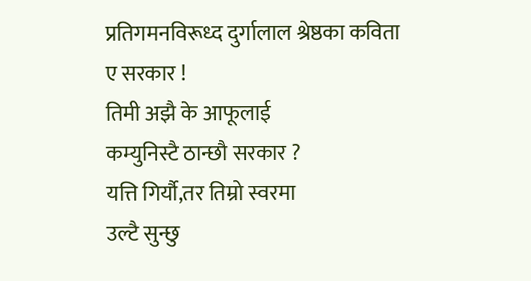प्रतिगमनविरूध्द दुर्गालाल श्रेष्ठका कविता
ए सरकार !
तिमी अझै के आफूलाई
कम्युनिस्टै ठान्छौ सरकार ?
यत्ति गिर्यौ,तर तिम्रो स्वरमा
उल्टै सुन्छु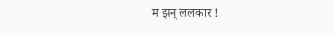म झन् ललकार !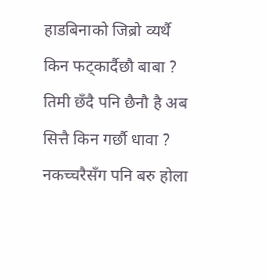हाडबिनाको जिब्रो व्यर्थै
किन फट्कार्दैछौ बाबा ?
तिमी छँदै पनि छैनौ है अब
सित्तै किन गर्छौ धावा ?
नकच्चरैसँग पनि बरु होला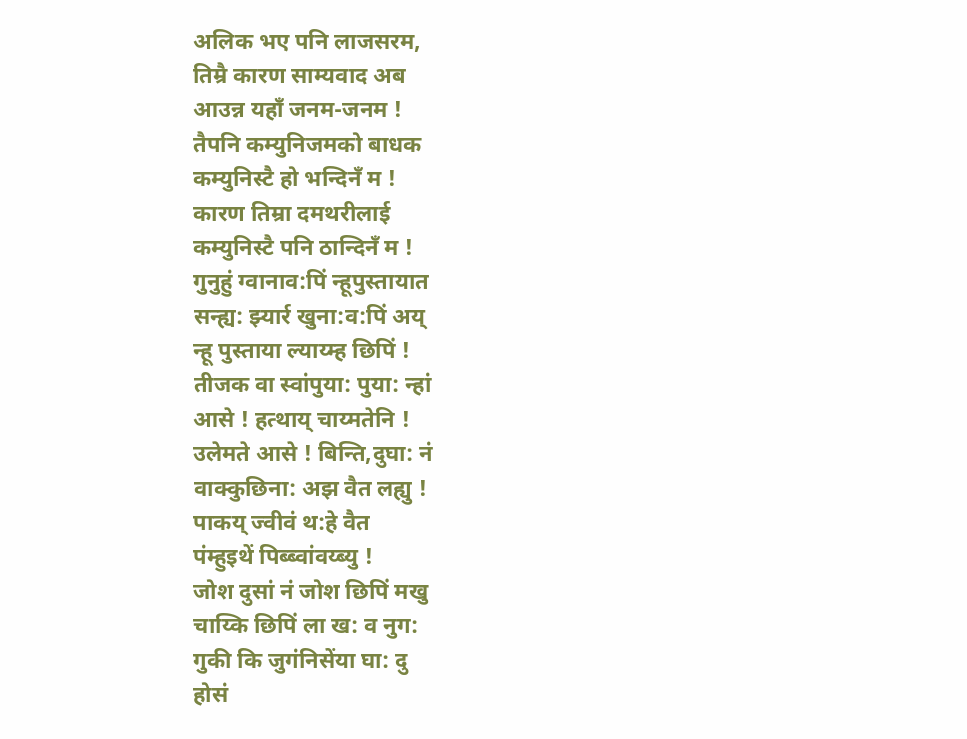अलिक भए पनि लाजसरम,
तिम्रै कारण साम्यवाद अब
आउन्न यहाँ जनम-जनम !
तैपनि कम्युनिजमको बाधक
कम्युनिस्टै हो भन्दिनँ म !
कारण तिम्रा दमथरीलाई
कम्युनिस्टै पनि ठान्दिनँ म !
गुनुहुं ग्वानाव:पिं न्हूपुस्तायात
सन्ह्य: झ्यार्र खुना:व:पिं अय्
न्हू पुस्ताया ल्याय्म्ह छिपिं !
तीजक वा स्वांपुया: पुया: न्हां
आसे ! हत्थाय् चाय्मतेनि !
उलेमते आसे ! बिन्ति,दुघा: नं
वाक्कुछिना: अझ वैत लह्यु !
पाकय् ज्वीवं थ:हे वैत
पंम्हुइथें पिब्ब्वांवय्ब्यु !
जोश दुसां नं जोश छिपिं मखु
चाय्कि छिपिं ला ख: व नुग:
गुकी कि जुगंनिसेंया घा: दु
होसं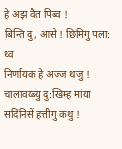हे अझ वैत पिब्व !
बिन्ति दु, आसे ! छिमिगु पला: थ्व
निर्णायक हे अज्ज थजु !
चालावय्ब्यु दु:खिम्ह मांया
सदिंनिसें हत्तीगु कथु !